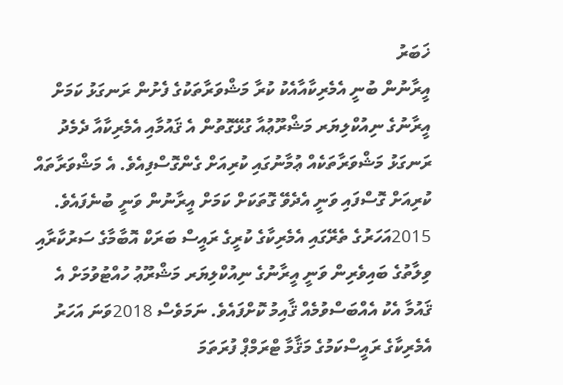ޚަބަރު
އީރާނުން ބުނީ އެމެރިކާއާއެކު ކުރާ މަޝްވަރާތަކުގެ ފެށުން ރަނގަޅު ކަމަށް
އީރާނުގެ ނިއުކްލިޔަރ މަޝްރޫޢުއާ ގުޅޭގޮތުން އެ ޤައުމާއި އެމެރިކާއާ ދެމެދު ރަނގަޅު މަޝްވަރާތަކެއް ޢުމާނުގައި ކުރިއަށް ގެންގޮސްފިއެވެ. އެ މަޝްވަރާތައް ކުރިއަށް ގޮސްފައި ވަނީ އެދެވޭ ގޮތަކަށް ކަމަށް އީރާނުން ވަނީ ބުނެފައެވެ.
2015އަހަރުގެ ތެރޭގައި އެމެރިކާގެ ކުރީގެ ރައީސް ބަރަކް އޮބާމާގެ ސަރުކާރާއި ވިލާތުގެ ބައިވެރިން ވަނީ އީރާނުގެ ނިއުކްލިޔަރ މަޝްރޫޢު ހުއްޓުވުމަށް އެ ޤައުމާ އެކު އެއްބަސްވުމެއް ޤާއިމު ކޮށްފައެވެ. ނަމަވެސް 2018ވަނަ އަހަރު އެމެރިކާގެ ރައީސްކަމުގެ މަޤާމާ ޓްރަމްޕް ފުރަތަމަ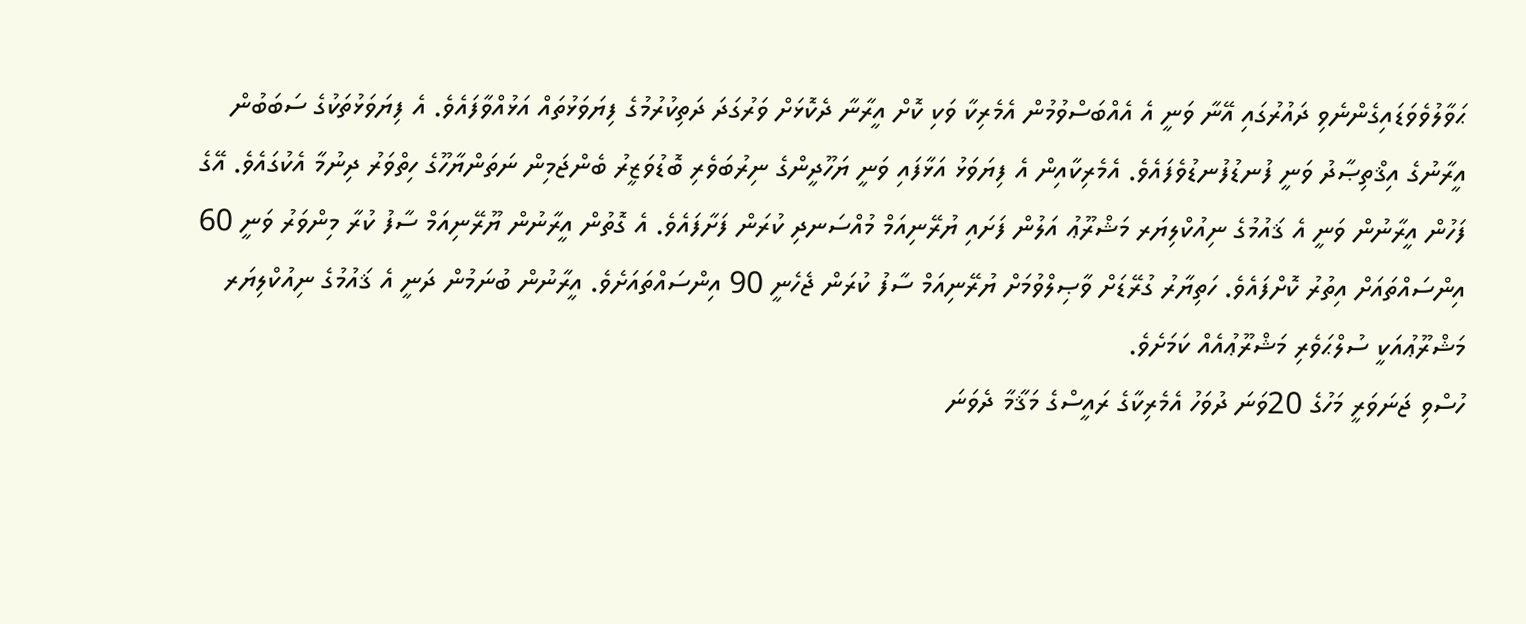ޙަވާލުވެވަޑައިގެންނެވި ދައުރުގައި އޭނާ ވަނީ އެ އެއްބަސްވުމުން އެމެރިކާ ވަކި ކޮށް އީރާނާ ދެކޮޅަށް ވަރުގަދަ ދަތިކުރުމުގެ ފިޔަވަޅުތައް އަޅުއްވާފައެވެ. އެ ފިޔަވަޅުތަކުގެ ސަބަބުން އީރާނުގެ އިޤްތިޞާދު ވަނީ ފުނޑުފުނޑުވެފައެވެ. އެމެރިކާއިން އެ ފިޔަވަޅު އަޅާފައި ވަނީ ޔަހޫދީންގެ ނިރުބަވެރި ބޮޑުވަޒީރު ބެންޖަމިން ނަތަންޔާހޫގެ ހިތްވަރު ދިނުމާ އެކުގައެވެ. އޭގެ ފަހުން އީރާނުން ވަނީ އެ ޤައުމުގެ ނިއުކްލިޔަރ މަޝްރޫޢު އަލުން ފަށައި ޔުރޭނިއަމް މުއްސަނދި ކުރަން ފަށާފައެވެ. އެ ގޮތުން އީރާނުން ޔޫރޭނިއަމް ސާފު ކުރާ މިންވަރު ވަނީ 60 އިންސައްތައަށް އިތުރު ކޮށްފައެވެ. ހަތިޔާރު ގުރޭޑަށް ވާޞިލްވުމަށް ޔުރޭނިއަމް ސާފު ކުރަން ޖެހެނީ 90 އިންސައްތައަށެވެ. އީރާނުން ބުނަމުން ދަނީ އެ ޤައުމުގެ ނިއުކްލިޔަރ މަޝްރޫޢުއަކީ ސުލްޙަވެރި މަޝްރޫޢުއެއް ކަމަށެވެ.
ހުސްވި ޖަނަވަރީ މަހުގެ 20ވަނަ ދުވަހު އެމެރިކާގެ ރައީސްގެ މަޤާމާ ދެވަނަ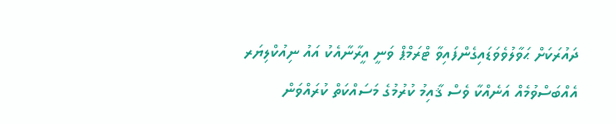ދައުރަކަށް ޙަވާލުވެވަޑައިގެންފައިވާ ޓްރަމްޕް ވަނީ އީރާނާއެކު އައު ނިއުކްލިޔަރ އެއްބަސްވުމެއް އަނެއްކާ ވެސް ޤާއިމު ކުރުމުގެ މަސައްކަތް ކުރައްވަން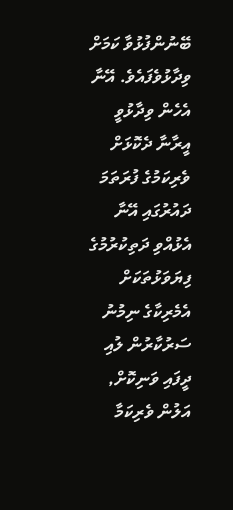ބޭނުންފުޅުވާ ކަމަށް ވިދާޅުވެފައެވެ. އޭނާ އެހެން ވިދާޅުވީ އީރާނާ ދެކޮޅަށް ވެރިކަމުގެ ފުރަތަމަ ދައުރުގައި އޭނާ އެޅުއްވި ދަތިކުރުމުގެ ފިޔަވަޅުތަކަށް އެމެރިކާގެ ނިމުނު ސަރުކާރުން ލުއި ދީފައި ވަނިކޮށް, އަލުން ވެރިކަމާ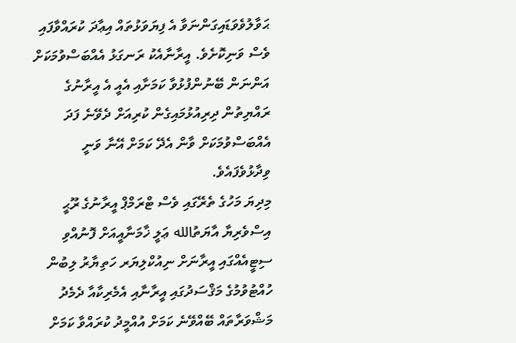ޙަވާލުވެވަޑައިގަންނަވާ އެ ފިޔަވަޅުތައް އިޢާދަ ކުރައްވާފައި ވެސް ވަނިކޮށެވެ. އީރާނާއެކު ރަނގަޅު އެއްބަސްވުމަކަށް އަންނަން ބޭނުންފުޅުވާ ކަމަށާއި އެއީ އެ އީރާނުގެ ރައްޔިތުން ދިރިއުޅުމައިގެން ކުރިއަށް ދެވޭނެ ފަދަ އެއްބަސްވުމަކަށް ވާން އެދޭ ކަމަށް އޭނާ ވަނީ ވިދާޅުވެފައެވެ.
މިދިޔަ މަހުގެ ތެރޭގައި ވެސް ޓްރަމްޕް އީރާނުގެ ރޫޙީ އިސްވެރިޔާ އާޔަތުالله ޢަލީ ޚާމަނާއީއަށް ފޮނުއްވި ސިޓީއެއްގައި އީރާނަށް ނިއުކްލިޔަރ ހަތިޔާރު ލިބުން ހުއްޓުވުމުގެ މަޤްސަދުގައި އީރާނާއި އެމެރިކާއާ ދެމެދު މަޝްވަރާތައް ބޭއްވޭނެ ކަމަށް އުއްމީދު ކުރައްވާ ކަމަށް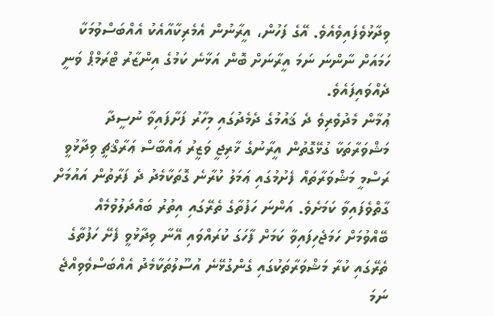ވިދާޅުވެފައިވެއެވެ. އޭގެ ފަހުން، އީރާނުން އެމެރިކާއާއެކު އެއްބަސްވުމަކާ ހަމައަށް ނާންނަ ނަމަ އީރާނަށް ބޮން އަޅާނެ ކަމުގެ އިންޒާރު ޓްރަމްޕް ވަނީ ދެއްވައިފައެވެ.
ޢުމާން މެދުވެރިވެ ދެ ޤައުމުގެ ދެމެދުގައި މިހާރު ފަށާފައިވާ ނުސީދާ މަޝްވަރާތަކާ ގުޅޭގޮތުން އީރާނުގެ ޚާރިޖީ ވަޒީރު ޢައްބާސް ޢަރާޤްޗީ ވިދާޅުވީ ރަސްމީ މަޝްވަރާތައް ފެށުމުގައި ޢަމަލު ކުރާނެ ގޮތަކާމެދު ދެ ފަރާތުން އައުމަށް ގާތްވެފައިވާ ކަމަށެވެ. އަންނަ ހަފުތާގެ ތެރޭގައި އިތުރު ބައްދަލުވުމެއް ބޭއްވުމަށް ހަމަޖެހިފައިވާ ކަމަށް ފާހަގަ ކުރައްވައި އޭނާ ވިދާޅުވީ ފެށޭ ހަފުތާގެ ތެރޭގައި ކުރާ މަޝްވަރާތަކުގައި ގެންގުޅޭނެ އުސޫލުތަކާމެދު އެއްބަސްވެވިއްޖެ ނަމަ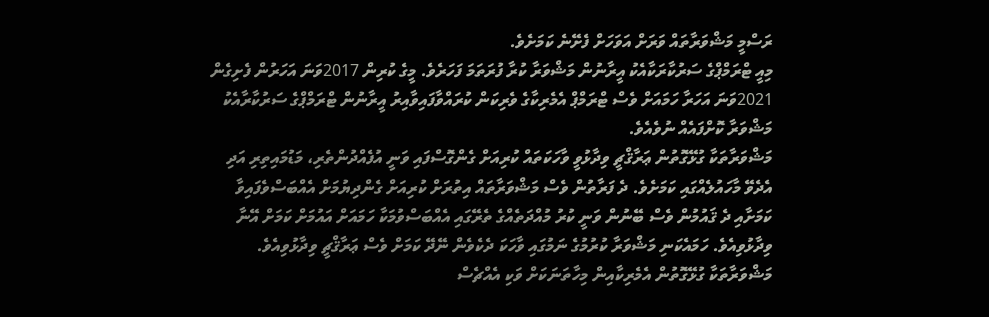ރަސްމީ މަޝްވަރާތައް ވަރަށް އަވަހަށް ފެށޭނެ ކަމަށެވެ.
މިއީ ޓްރަމްޕްގެ ސަރުކާރަކާއެކު އީރާނުން މަޝްވަރާ ކުރާ ފުރަތަމަ ފަހަރެވެ. މީގެ ކުރިން 2017ވަނަ އަހަރުން ފެށިގެން 2021ވަނަ އަހަރާ ހަމައަށް ވެސް ޓްރަމްޕް އެމެރިކާގެ ވެރިކަން ކުރައްވާފައިވާއިރު އީރާނުން ޓްރަމްޕްގެ ސަރުކާރާއެކު މަޝްވަރާ ކޮށްފައެއް ނުވެއެވެ.
މަޝްވަރާތަކާ ގުޅޭގޮތުން ޢަރާޤްޗީ ވިދާޅުވީ ވާހަކަތައް ކުރިއަށް ގެންގޮސްފައި ވަނީ އުފެއްދުންތެރި، މަޑުމައިތިރި އަދި އެދެވޭ މާހައުލެއްގައި ކަމަށެވެ. ދެ ފަރާތުން ވެސް މަޝްވަރާތައް އިތުރަށް ކުރިއަށް ގެންދިޔުމަށް އެއްބަސްވެފައިވާ ކަމަށާއި ދެ ޤައުމުން ވެސް ބޭނުން ވަނީ ކުރު މުއްދަތެއްގެ ތެރޭގައި އެއްބަސްވުމަކާ ހަމައަށް އައުމަށް ކަމަށް އޭނާ ވިދާޅުވިއެވެ. ހަމައެކަނި މަޝްވަރާ ކުރުމުގެ ނަމުގައި ވާހަކަ ދެކެވެން ނޭދޭ ކަމަށް ވެސް ޢަރާޤްޗީ ވިދާޅުވިއެވެ.
މަޝްވަރާތަކާ ގުޅޭގޮތުން އެމެރިކާއިން މިހާތަނަކަށް ވަކި އެއްޗެސް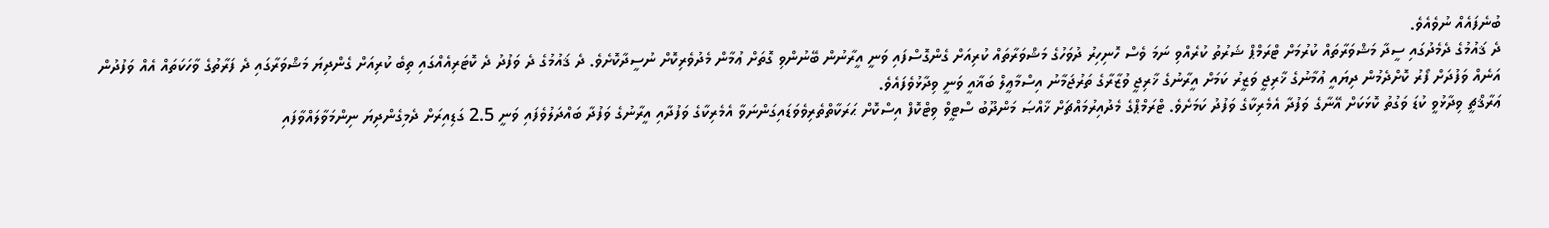ބުނެފައެއް ނުވެއެވެ.
ދެ ޤައުމުގެ ދެމެދުގައި ސީދާ މަޝްވަރާތައް ކުރުމަށް ޓްރަމްޕް ޝަރުތު ކުރެއްވި ނަމަ ވެސް ހޮނިހިރު ދުވަހުގެ މަޝްވަރާތައް ކުރިއަށް ގެންގޮސްފައި ވަނީ އީރާނުން ބޭނުންވި ގޮތަށް ޢުމާން މެދުވެރިކޮށް ނުސީދާކޮށެވެ. ދެ ޤައުމުގެ ދެ ވަފުދު ދެ ކޮޓަރިއެއްގައި ތިބެ ކުރިއަށް ގެންދިޔަ މަޝްވަރާގައި ދެ ފަރާތުގެ ވާހަކަތައް އެއް ވަފުދުން އަނެއް ވަފުދަށް ފޯރު ކޮށްދެމުން ދިޔައީ ޢުމާނުގެ ޚާރިޖީ ވަޒީރު ކަމަށް އީރާނުގެ ޚާރިޖީ ވުޒާރާގެ ތަރުޖަމާނު އިސްމާޢީލް ބަޣާއީ ވަނީ ވިދާޅުވެފައެވެ.
ޢަރާޤްޗީ ވިދާޅުވީ ކުޑަ ވަގުތު ކޮޅަކަށް އޭނާގެ ވަފުދާ އެމެރިކާގެ ވަފުދު ކަމަށެވެ. ޓްރަމްޕްގެ މެދުއިރުމައްޗަށް ޚާއްޞަ މަންދޫބު ސްޓީވް ވިޓްކޮފް އިސްކޮށް ޙަރަކާތްތެރިވެވަޑައިގަންނަވާ އެމެރިކާގެ ވަފުދާއި އީރާނުގެ ވަފުދާ ބައްދަލުވެފައި ވަނީ 2.5 ގަޑިއިރަށް ދެމިގެންދިޔަ ނިންމަވާލައްވާފައި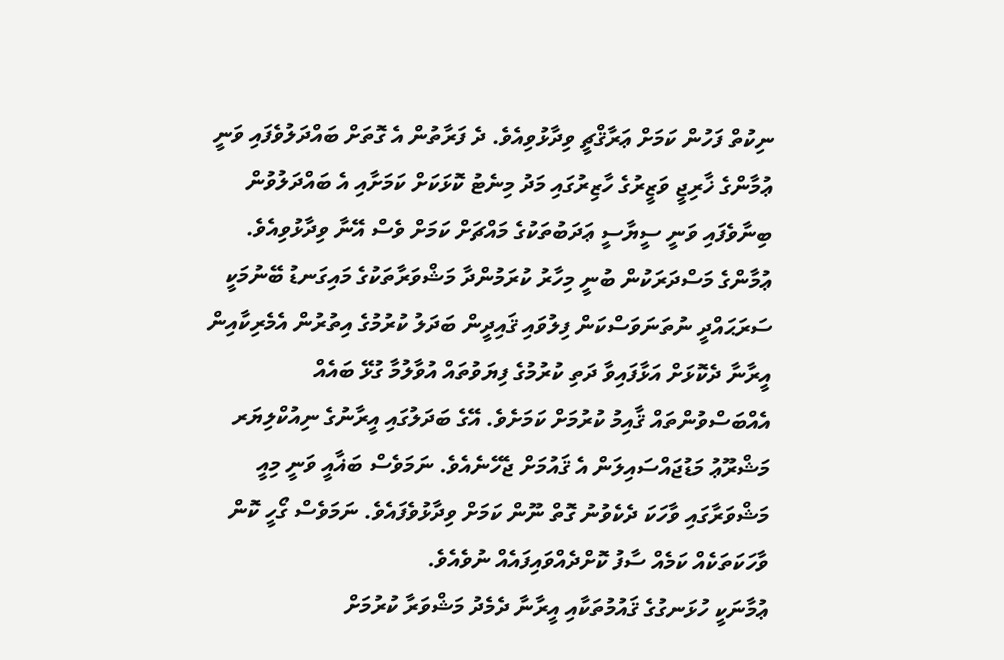ނިކުތް ފަހުން ކަމަށް ޢަރާޤްޗީ ވިދާޅުވިއެވެ. ދެ ފަރާތުން އެ ގޮތަށް ބައްދަލުވެފައި ވަނީ ޢުމާންގެ ޚާރިޖީ ވަޒީރުގެ ހާޒިރުގައި މަދު މިނެޓު ކޮޅަކަށް ކަމަށާއި އެ ބައްދަލުވުން ބިނާވެފައި ވަނީ ސީޔާސީ ޢަދަބުތަކުގެ މައްޗަށް ކަމަށް ވެސް އޭނާ ވިދާޅުވިއެވެ.
ޢުމާންގެ މަސްދަރަކުން ބުނީ މިހާރު ކުރަމުންދާ މަޝްވަރާތަކުގެ މައިގަނޑު ބޭނުމަކީ ސަރަޙައްދީ ނުތަނަވަސްކަން ފިލުވައި ޤައިދީން ބަދަލު ކުރުމުގެ އިތުރުން އެމެރިކާއިން އީރާނާ ދެކޮޅަށް އަޅާފައިވާ ދަތި ކުރުމުގެ ފިޔަވުތައް އުވާލުމާ ގުޅޭ ބައެއް އެއްބަސްވުންތައް ޤާއިމު ކުރުމަށް ކަމަށެވެ. އޭގެ ބަދަލުގައި އީރާނުގެ ނިއުކްލިޔަރ މަޝްރޫޢު މަޑުޖައްސައިލަން އެ ޤައުމަށް ޖެހޭނެއެވެ. ނަމަވެސް ބަޣާއީ ވަނީ މިއީ މަޝްވަރާގައި ވާހަކަ ދެކެވުނު ގޮތް ނޫން ކަމަށް ވިދާޅުވެފައެވެ. ނަމަވެސް ގޯހީ ކޮން ވާހަކަތަކެއް ކަމެއް ސާފު ކޮށްދެއްވައިފައެއް ނުވެއެވެ.
ޢުމާނަކީ ހުޅަނގުގެ ޤައުމުތަކާއި އީރާނާ ދެމެދު މަޝްވަރާ ކުރުމަށް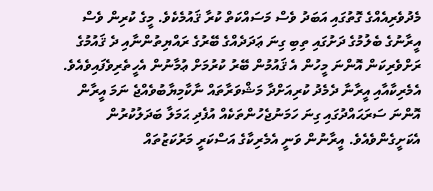މެދުވެރިއެއްގެ ގޮތުގައި އަބަދު ވެސް މަސައްކަތް ކުރާ ޤައުމެކެވެ. މީގެ ކުރިން ވެސް އީރާނުގެ ބެލުމުގެ ދަށުގައި ތިބި ގިނަ ޢަދަދެއްގެ ބޭރުގެ ރައްޔިތުންނާއި ދެ ޤައުމުގެ ރަށްވެރިކަން އޮންނަ މީހުން އެ ޤައުމުން ބޭރު ކުރުމަށް ޢުމާނުން އެހީތެރިވެފައިވެއެވެ.
އެމެރިކާއާއި އީރާނާ ދެމެދު ކުރިއަށްދާ މަޝްވަރާތައް ނާކާމިޔާބުވެއްޖެ ނަމަ އީރާން އޮންނަ ސަރަޙައްދުގައި ގިނަ ހަމަނުޖެހުންތަކެއް އުފެދި ޙަމަލާ ބަދަލުކުރުން އެކަށީގެންވެއެވެ. އީރާނުން ވަނީ އެމެރިކާގެ އަސްކަރީ މަރުކަޒުތައް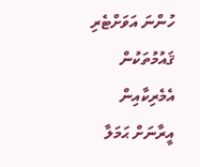ހުންނަ އަވަށްޓެރި ޤައުމުތަކުން އެމެރިކާއިން އީރާނަށް ޙަމަލާ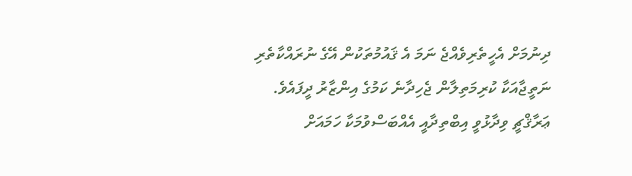ދިނުމަށް އެހީތެރިވެއްޖެ ނަމަ އެ ޤައުމުތަކުން އޭގެ ނުރައްކާތެރި ނަތީޖާއަކާ ކުރިމަތިލާން ޖެހިދާނެ ކަމުގެ އިންޒާރު ދީފައެވެ.
ޢަރާޤްޗީ ވިދާޅުވީ އިބްތިދާއީ އެއްބަސްވުމަކާ ހަމައަށް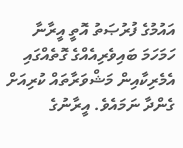އައުމުގެ ފުރުޞަތު އޮތީ އީރާނާ ހަމަހަމަ ބައިވެރިއެއްގެ ގޮތެއްގައި އެމެރިކާއިން މަޝްވަރާތައް ކުރިއަށް ގެންދާ ނަމައެވެ. އީރާނުގެ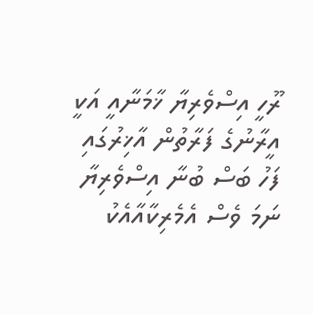ރޫހީ އިސްވެރިޔާ ޚާމަނާއީ އަކީ އީރާނުގެ ފަރާތުން އާޚިރުގައި ފަހު ބަސް ބުނާ އިސްވެރިޔާ ނަމަ ވެސް އެމެރިކާއާއެކު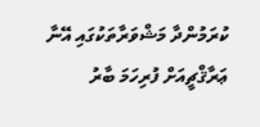ކުރަމުންދާ މަޝްވަރާތަކުގައި އޭނާ ޢަރާޤްޗީއަށް ފުރިހަމަ ބާރު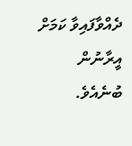ދެއްވާފައިވާ ކަމަށް އީރާނުން ބުނެއެވެ.